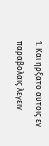1. Και ηρξατο αυτοις εν παραβολαις λεγειν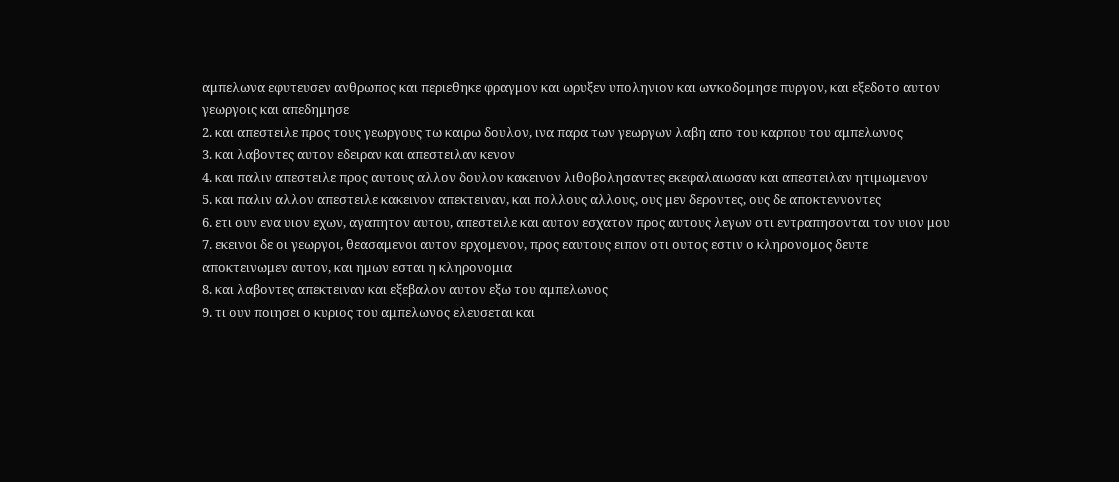αμπελωνα εφυτευσεν ανθρωπος και περιεθηκε φραγμον και ωρυξεν υποληνιον και ωvκοδομησε πυργον, και εξεδοτο αυτον γεωργοις και απεδημησε
2. και απεστειλε προς τους γεωργους τω καιρω δουλον, ινα παρα των γεωργων λαβη απο του καρπου του αμπελωνος
3. και λαβοντες αυτον εδειραν και απεστειλαν κενον
4. και παλιν απεστειλε προς αυτους αλλον δουλον κακεινον λιθοβολησαντες εκεφαλαιωσαν και απεστειλαν ητιμωμενον
5. και παλιν αλλον απεστειλε κακεινον απεκτειναν, και πολλους αλλους, ους μεν δεροντες, ους δε αποκτεννοντες
6. ετι ουν ενα υιον εχων, αγαπητον αυτου, απεστειλε και αυτον εσχατον προς αυτους λεγων οτι εντραπησονται τον υιον μου
7. εκεινοι δε οι γεωργοι, θεασαμενοι αυτον ερχομενον, προς εαυτους ειπον οτι ουτος εστιν ο κληρονομος δευτε αποκτεινωμεν αυτον, και ημων εσται η κληρονομια
8. και λαβοντες απεκτειναν και εξεβαλον αυτον εξω του αμπελωνος
9. τι ουν ποιησει ο κυριος του αμπελωνος ελευσεται και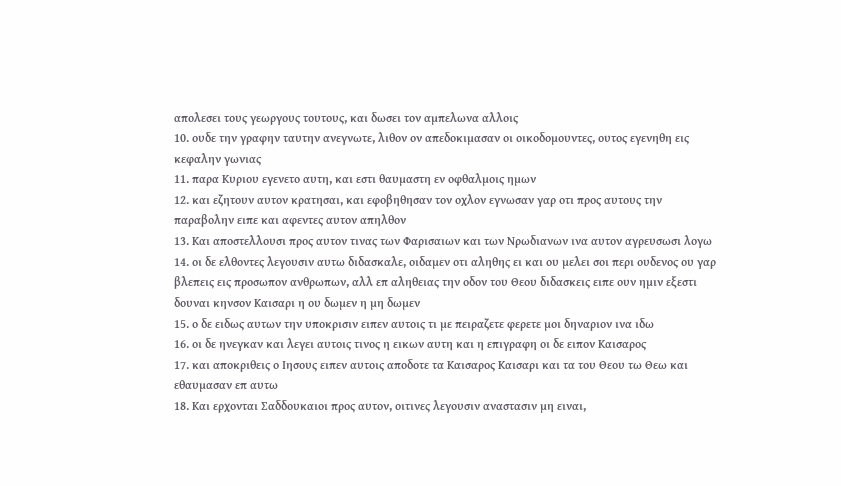απολεσει τους γεωργους τουτους, και δωσει τον αμπελωνα αλλοις
10. ουδε την γραφην ταυτην ανεγνωτε, λιθον ον απεδοκιμασαν οι οικοδομουντες, ουτος εγενηθη εις κεφαλην γωνιας
11. παρα Κυριου εγενετο αυτη, και εστι θαυμαστη εν οφθαλμοις ημων
12. και εζητουν αυτον κρατησαι, και εφοβηθησαν τον οχλον εγνωσαν γαρ οτι προς αυτους την παραβολην ειπε και αφεντες αυτον απηλθον
13. Και αποστελλουσι προς αυτον τινας των Φαρισαιων και των Νρωδιανων ινα αυτον αγρευσωσι λογω
14. οι δε ελθοντες λεγουσιν αυτω διδασκαλε, οιδαμεν οτι αληθης ει και ου μελει σοι περι ουδενος ου γαρ βλεπεις εις προσωπον ανθρωπων, αλλ επ αληθειας την οδον του Θεου διδασκεις ειπε ουν ημιν εξεστι δουναι κηνσον Καισαρι η ου δωμεν η μη δωμεν
15. ο δε ειδως αυτων την υποκρισιν ειπεν αυτοις τι με πειραζετε φερετε μοι δηναριον ινα ιδω
16. οι δε ηνεγκαν και λεγει αυτοις τινος η εικων αυτη και η επιγραφη οι δε ειπον Καισαρος
17. και αποκριθεις ο Ιησους ειπεν αυτοις αποδοτε τα Καισαρος Καισαρι και τα του Θεου τω Θεω και εθαυμασαν επ αυτω
18. Και ερχονται Σαδδουκαιοι προς αυτον, οιτινες λεγουσιν αναστασιν μη ειναι,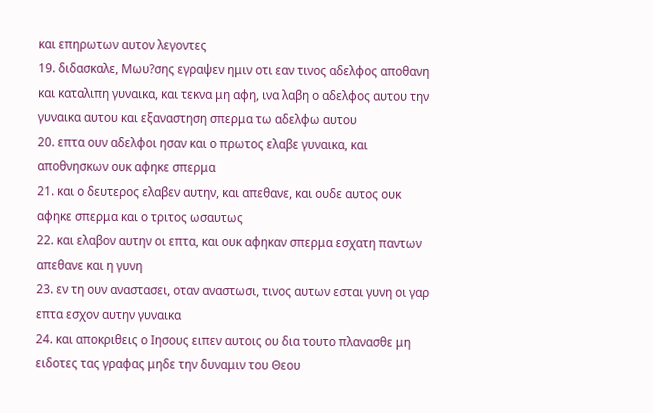και επηρωτων αυτον λεγοντες
19. διδασκαλε, Μωυ?σης εγραψεν ημιν οτι εαν τινος αδελφος αποθανη και καταλιπη γυναικα, και τεκνα μη αφη, ινα λαβη ο αδελφος αυτου την γυναικα αυτου και εξαναστηση σπερμα τω αδελφω αυτου
20. επτα ουν αδελφοι ησαν και ο πρωτος ελαβε γυναικα, και αποθνησκων ουκ αφηκε σπερμα
21. και ο δευτερος ελαβεν αυτην, και απεθανε, και ουδε αυτος ουκ αφηκε σπερμα και ο τριτος ωσαυτως
22. και ελαβον αυτην οι επτα, και ουκ αφηκαν σπερμα εσχατη παντων απεθανε και η γυνη
23. εν τη ουν αναστασει, οταν αναστωσι, τινος αυτων εσται γυνη οι γαρ επτα εσχον αυτην γυναικα
24. και αποκριθεις ο Ιησους ειπεν αυτοις ου δια τουτο πλανασθε μη ειδοτες τας γραφας μηδε την δυναμιν του Θεου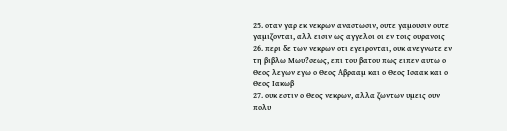25. οταν γαρ εκ νεκρων αναστωσιν, ουτε γαμουσιν ουτε γαμιζονται, αλλ εισιν ως αγγελοι οι εν τοις ουρανοις
26. περι δε των νεκρων οτι εγειρονται, ουκ ανεγνωτε εν τη βιβλω Μωυ?σεως, επι του βατου πως ειπεν αυτω ο Θεος λεγων εγω ο Θεος Αβρααμ και ο Θεος Ισαακ και ο Θεος Ιακωβ
27. ουκ εστιν ο Θεος νεκρων, αλλα ζωντων υμεις ουν πολυ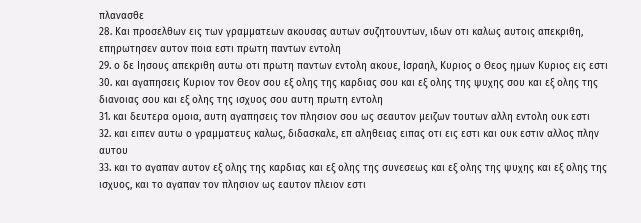πλανασθε
28. Και προσελθων εις των γραμματεων ακουσας αυτων συζητουντων, ιδων οτι καλως αυτοις απεκριθη, επηρωτησεν αυτον ποια εστι πρωτη παντων εντολη
29. ο δε Ιησους απεκριθη αυτω οτι πρωτη παντων εντολη ακουε, Ισραηλ, Κυριος ο Θεος ημων Κυριος εις εστι
30. και αγαπησεις Κυριον τον Θεον σου εξ ολης της καρδιας σου και εξ ολης της ψυχης σου και εξ ολης της διανοιας σου και εξ ολης της ισχυος σου αυτη πρωτη εντολη
31. και δευτερα ομοια, αυτη αγαπησεις τον πλησιον σου ως σεαυτον μειζων τουτων αλλη εντολη ουκ εστι
32. και ειπεν αυτω ο γραμματευς καλως, διδασκαλε, επ αληθειας ειπας οτι εις εστι και ουκ εστιν αλλος πλην αυτου
33. και το αγαπαν αυτον εξ ολης της καρδιας και εξ ολης της συνεσεως και εξ ολης της ψυχης και εξ ολης της ισχυος, και το αγαπαν τον πλησιον ως εαυτον πλειον εστι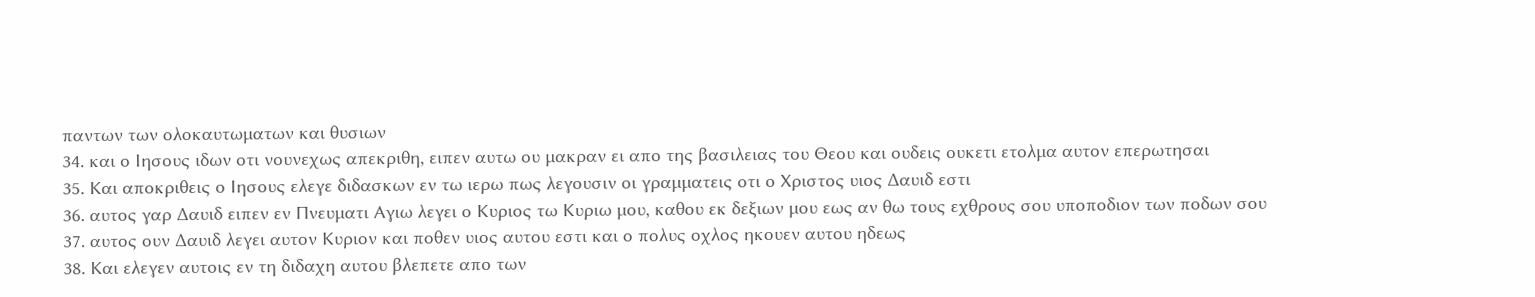παντων των ολοκαυτωματων και θυσιων
34. και ο Ιησους ιδων οτι νουνεχως απεκριθη, ειπεν αυτω ου μακραν ει απο της βασιλειας του Θεου και ουδεις ουκετι ετολμα αυτον επερωτησαι
35. Και αποκριθεις ο Ιησους ελεγε διδασκων εν τω ιερω πως λεγουσιν οι γραμματεις οτι ο Χριστος υιος Δαυιδ εστι
36. αυτος γαρ Δαυιδ ειπεν εν Πνευματι Αγιω λεγει ο Κυριος τω Κυριω μου, καθου εκ δεξιων μου εως αν θω τους εχθρους σου υποποδιον των ποδων σου
37. αυτος ουν Δαυιδ λεγει αυτον Κυριον και ποθεν υιος αυτου εστι και ο πολυς οχλος ηκουεν αυτου ηδεως
38. Και ελεγεν αυτοις εν τη διδαχη αυτου βλεπετε απο των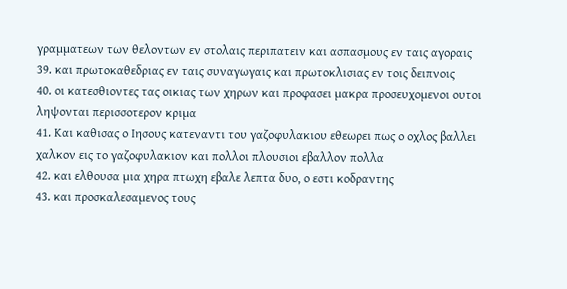γραμματεων των θελοντων εν στολαις περιπατειν και ασπασμους εν ταις αγοραις
39. και πρωτοκαθεδριας εν ταις συναγωγαις και πρωτοκλισιας εν τοις δειπνοις
40. οι κατεσθιοντες τας οικιας των χηρων και προφασει μακρα προσευχομενοι ουτοι ληψονται περισσοτερον κριμα
41. Και καθισας ο Ιησους κατεναντι του γαζοφυλακιου εθεωρει πως ο οχλος βαλλει χαλκον εις το γαζοφυλακιον και πολλοι πλουσιοι εβαλλον πολλα
42. και ελθουσα μια χηρα πτωχη εβαλε λεπτα δυο, ο εστι κοδραντης
43. και προσκαλεσαμενος τους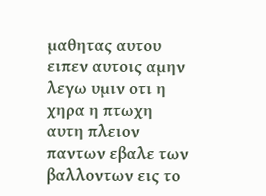μαθητας αυτου ειπεν αυτοις αμην λεγω υμιν οτι η χηρα η πτωχη αυτη πλειον παντων εβαλε των βαλλοντων εις το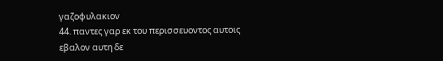γαζοφυλακιον
44. παντες γαρ εκ του περισσευοντος αυτοις εβαλον αυτη δε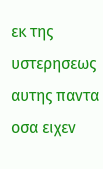εκ της υστερησεως αυτης παντα οσα ειχεν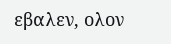εβαλεν, ολον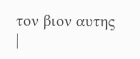τον βιον αυτης
|